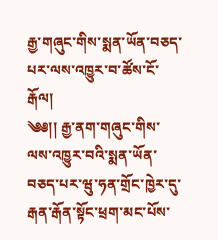རྒྱ་གཞུང་གིས་སྨན་ཡོན་བཅད་པར་ལས་འཁྱུར་བ་ཚོས་ངོ་རྒོལ།
༄༅།། རྒྱ་ནག་གཞུང་གིས་ལས་འཁྱུར་བའི་སྨན་ཡོན་བཅད་པར་ཝུ་ཧན་གྲོང་ཁྱེར་དུ་རྒན་རྒོན་སྟོང་ཕྲག་མང་པོས་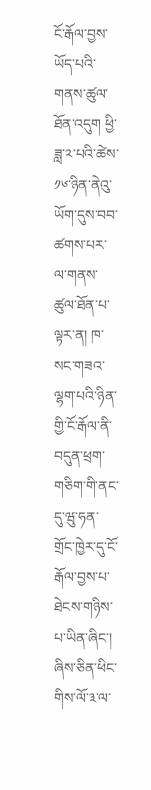ངོ་རྒོལ་བྱས་ཡོད་པའི་གནས་ཚུལ་ཐོན་འདུག ཕྱི་ཟླ་༢་པའི་ཚེས་༡༦་ཉིན་ནེའུ་ཡོག་དུས་བབ་ཚགས་པར་ལ་གནས་ཚུལ་ཐོན་པ་ལྟར་ན། ཁ་སང་གཟའ་ལྷག་པའི་ཉིན་གྱི་ངོ་རྒོལ་ནི་བདུན་ཕྲག་གཅིག་གི་ནང་དུ་ཝུ་ཧན་གྲོང་ཁྱེར་དུ་ངོ་རྒོལ་བྱས་པ་ཐེངས་གཉིས་པ་ཡིན་ཞིང་། ཞིས་ཅིན་ཕིང་གིས་ལོ་༣་ལ་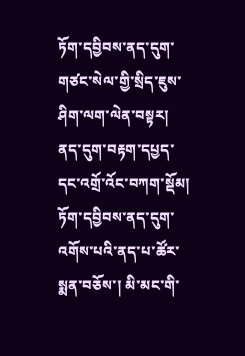ཏོག་དབྱིབས་ནད་དུག་གཙང་སེལ་གྱི་སྲིད་ཇུས་ཤིག་ལག་ལེན་བསྟར། ནད་དུག་བརྟག་དཔྱད་དང་འགྲོ་འོང་བཀག་སྡོམ། ཏོག་དབྱིབས་ནད་དུག་འགོས་པའི་ནད་པ་ཚོར་སྨན་བཅོས་། མི་མང་གི་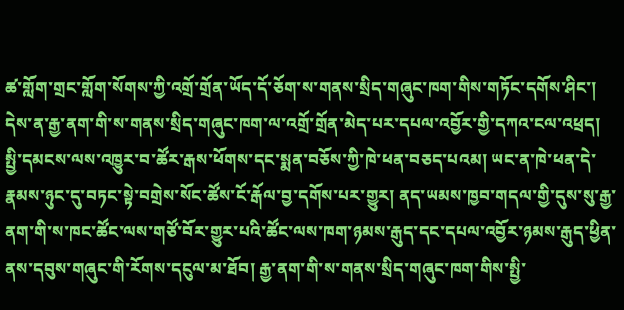ཚ་གློག་གྲང་གློག་སོགས་ཀྱི་འགྲོ་གྲོན་ཡོད་དོ་ཅོག་ས་གནས་སྲིད་གཞུང་ཁག་གིས་གཏོང་དགོས་ཤིང་། དེས་ན་རྒྱ་ནག་གི་ས་གནས་སྲིད་གཞུང་ཁག་ལ་འགྲོ་གྲོན་མེད་པར་དཔལ་འབྱོར་གྱི་དཀའ་ངལ་འཕྲད། སྤྱི་དམངས་ལས་འཁྱུར་བ་ཚོར་རྒས་ཕོགས་དང་སྨན་བཅོས་ཀྱི་ཁེ་ཕན་བཅད་པའམ། ཡང་ན་ཁེ་ཕན་དེ་རྣམས་ཉུང་དུ་བཏང་སྟེ་བགྲེས་སོང་ཚོས་ངོ་རྒོལ་བྱ་དགོས་པར་གྱུར། ནད་ཡམས་ཁྱབ་གདལ་གྱི་དུས་སུ་རྒྱ་ནག་གི་ས་ཁང་ཚོང་ལས་གཙོ་བོར་གྱུར་པའི་ཚོང་ལས་ཁག་ཉམས་རྒུད་དང་དཔལ་འབྱོར་ཉམས་རྒུད་ཕྱིན་ནས་དབུས་གཞུང་གི་རོགས་དངུལ་མ་ཐོབ། རྒྱ་ནག་གི་ས་གནས་སྲིད་གཞུང་ཁག་གིས་སྤྱི་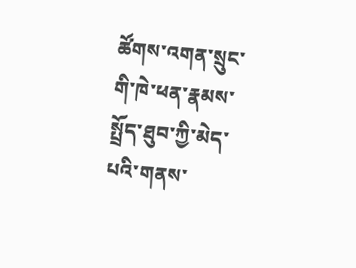ཚོགས་འགན་སྲུང་གི་ཁེ་ཕན་རྣམས་སྤྲོད་ཐུབ་ཀྱི་མེད་པའི་གནས་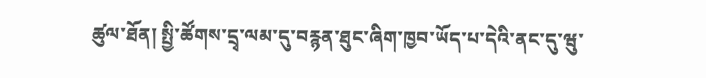ཚུལ་ཐོན། སྤྱི་ཚོགས་དྲྭ་ལམ་དུ་བརྙན་ཐུང་ཞིག་ཁྱབ་ཡོད་པ་དེའི་ནང་དུ་ཝུ་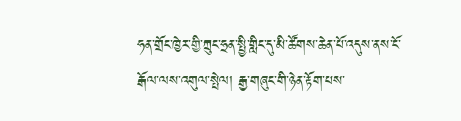ཧན་གྲོང་ཁྱེར་གྱི་ཀྲུང་ཧྲན་སྤྱི་གླིང་དུ་མི་ཚོགས་ཆེན་པོ་འདུས་ནས་ངོ་རྒོལ་ལས་འགུལ་སྤེལ། རྒྱ་གཞུང་གི་ཉེན་རྟོག་པས་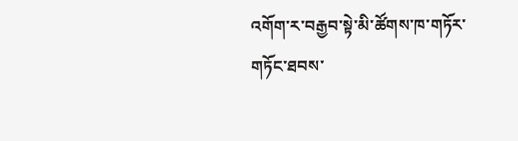འགོག་ར་བརྒྱབ་སྟེ་མི་ཚོགས་ཁ་གཏོར་གཏོང་ཐབས་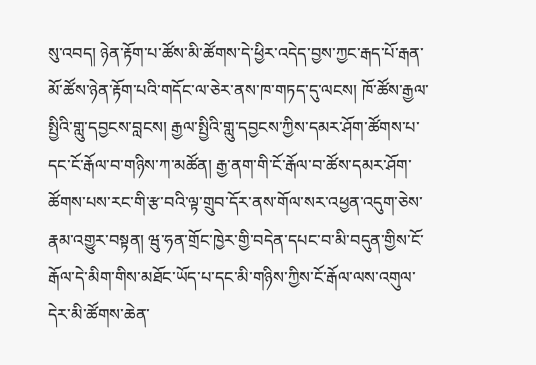སུ་འབད། ཉེན་རྟོག་པ་ཚོས་མི་ཚོགས་དེ་ཕྱིར་འདེད་བྱས་ཀྱང་རྒད་པོ་རྒན་མོ་ཚོས་ཉེན་རྟོག་པའི་གདོང་ལ་ཅེར་ནས་ཁ་གཏད་དུ་ལངས། ཁོ་ཚོས་རྒྱལ་སྤྱིའི་གླུ་དབྱངས་བླངས། རྒྱལ་སྤྱིའི་གླུ་དབྱངས་ཀྱིས་དམར་ཤོག་ཚོགས་པ་དང་ངོ་རྒོལ་བ་གཉིས་ཀ་མཚོན། རྒྱ་ནག་གི་ངོ་རྒོལ་བ་ཚོས་དམར་ཤོག་ཚོགས་པས་རང་གི་རྩ་བའི་ལྟ་གྲུབ་དོར་ནས་གོལ་སར་འཕྱན་འདུག་ཅེས་རྣམ་འགྱུར་བསྟན། ཝུ་ཧན་གྲོང་ཁྱེར་གྱི་བདེན་དཔང་བ་མི་བདུན་གྱིས་ངོ་རྒོལ་དེ་མིག་གིས་མཐོང་ཡོད་པ་དང་མི་གཉིས་ཀྱིས་ངོ་རྒོལ་ལས་འགུལ་དེར་མི་ཚོགས་ཆེན་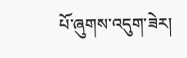པོ་ཞུགས་འདུག་ཟེར།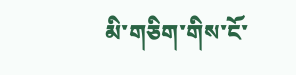མི་གཅིག་གིས་ངོ་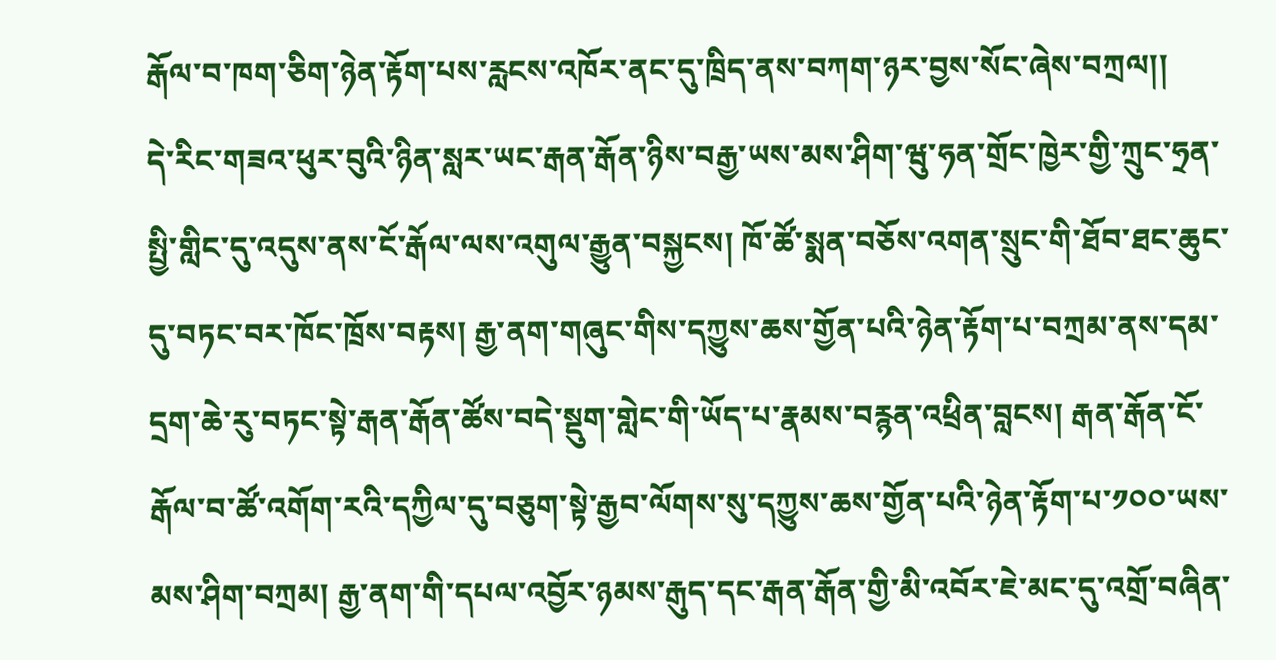རྒོལ་བ་ཁག་ཅིག་ཉེན་རྟོག་པས་རླངས་འཁོར་ནང་དུ་ཁྲིད་ནས་བཀག་ཉར་བྱས་སོང་ཞེས་བཀྲལ།།
དེ་རིང་གཟའ་ཕུར་བུའི་ཉིན་སླར་ཡང་རྒན་རྒོན་ཉིས་བརྒྱ་ཡས་མས་ཤིག་ཝུ་ཧན་གྲོང་ཁྱེར་གྱི་ཀྲུང་ཧྲན་སྤྱི་གླིང་དུ་འདུས་ནས་ངོ་རྒོལ་ལས་འགུལ་རྒྱུན་བསྐྱངས། ཁོ་ཚོ་སྨན་བཅོས་འགན་སྲུང་གི་ཐོབ་ཐང་ཆུང་དུ་བཏང་བར་ཁོང་ཁྲོས་བརྟས། རྒྱ་ནག་གཞུང་གིས་དཀྱུས་ཆས་གྱོན་པའི་ཉེན་རྟོག་པ་བཀྲམ་ནས་དམ་དྲག་ཆེ་རུ་བཏང་སྟེ་རྒན་རྒོན་ཚོས་བདེ་སྡུག་གླེང་གི་ཡོད་པ་རྣམས་བརྙན་འཕྲིན་བླངས། རྒན་རྒོན་ངོ་རྒོལ་བ་ཚོ་འགོག་རའི་དཀྱིལ་དུ་བཅུག་སྟེ་རྒྱབ་ལོགས་སུ་དཀྱུས་ཆས་གྱོན་པའི་ཉེན་རྟོག་པ་༡༠༠་ཡས་མས་ཤིག་བཀྲམ། རྒྱ་ནག་གི་དཔལ་འབྱོར་ཉམས་རྒུད་དང་རྒན་རྒོན་གྱི་མི་འབོར་ཇེ་མང་དུ་འགྲོ་བཞིན་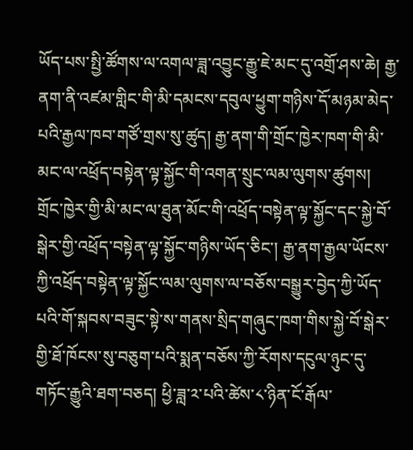ཡོད་པས་སྤྱི་ཚོགས་ལ་འགལ་ཟླ་འབྱུང་རྒྱུ་ཇེ་མང་དུ་འགྲོ་ཤས་ཆེ། རྒྱ་ནག་ནི་འཛམ་གླིང་གི་མི་དམངས་དབུལ་ཕྱུག་གཉིས་དོ་མཉམ་མེད་པའི་རྒྱལ་ཁབ་གཙོ་གྲས་སུ་ཚུད། རྒྱ་ནག་གི་གྲོང་ཁྱེར་ཁག་གི་མི་མང་ལ་འཕྲོད་བསྟེན་ལྟ་སྐྱོང་གི་འགན་སྲུང་ལམ་ལུགས་ཚུགས། གྲོང་ཁྱེར་གྱི་མི་མང་ལ་ཐུན་མོང་གི་འཕྲོད་བསྟེན་ལྟ་སྐྱོང་དང་སྐྱེ་བོ་སྒེར་གྱི་འཕྲོད་བསྟེན་ལྟ་སྐྱོང་གཉིས་ཡོད་ཅིང་། རྒྱ་ནག་རྒྱལ་ཡོངས་ཀྱི་འཕྲོད་བསྟེན་ལྟ་སྐྱོང་ལམ་ལུགས་ལ་བཅོས་བསྒྱུར་བྱེད་ཀྱི་ཡོད་པའི་གོ་སྐབས་བཟུང་སྟེ་ས་གནས་སྲིད་གཞུང་ཁག་གིས་སྐྱེ་བོ་སྒེར་གྱི་ཐོ་ཁོངས་སུ་བཅུག་པའི་སྨན་བཅོས་ཀྱི་རོགས་དངུལ་ཉུང་དུ་གཏོང་རྒྱུའི་ཐག་བཅད། ཕྱི་ཟླ་༢་པའི་ཚེས་༨་ཉིན་ངོ་རྒོལ་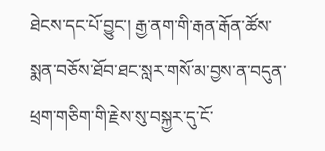ཐེངས་དང་པོ་བྱུང་། རྒྱ་ནག་གི་རྒན་རྒོན་ཚོས་སྨན་བཅོས་ཐོབ་ཐང་སླར་གསོ་མ་བྱས་ན་བདུན་ཕྲག་གཅིག་གི་རྗེས་སུ་བསྐྱར་དུ་ངོ་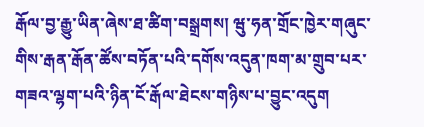རྒོལ་བྱ་རྒྱུ་ཡིན་ཞེས་ཐ་ཚིག་བསྒྲགས། ཝུ་ཧན་གྲོང་ཁྱེར་གཞུང་གིས་རྒན་རྒོན་ཚོས་བཏོན་པའི་དགོས་འདུན་ཁག་མ་གྲུབ་པར་གཟའ་ལྷག་པའི་ཉིན་ངོ་རྒོལ་ཐེངས་གཉིས་པ་བྱུང་འདུག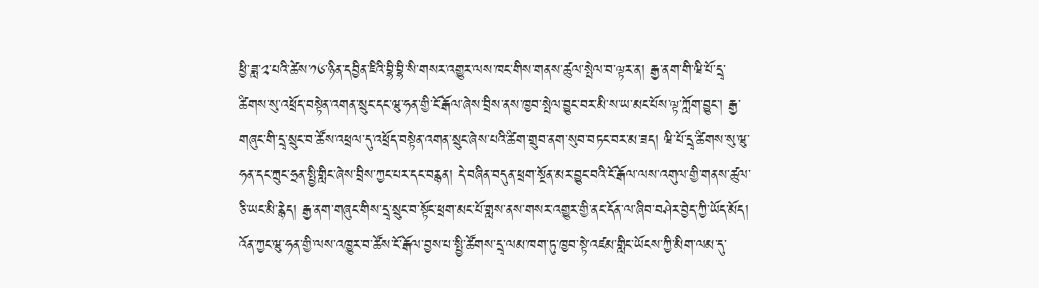ཕྱི་ཟླ་༢་པའི་ཚེས་༡༦་ཉིན་དབྱིན་ཇིའི་བྷི་བྷི་སི་གསར་འགྱུར་ལས་ཁང་གིས་གནས་ཚུལ་སྤེལ་བ་ལྟར་ན། རྒྱ་ནག་གི་ཝི་པོ་དྲྭ་ཚིགས་སུ་འཕྲོད་བསྟེན་འགན་སྲུང་དང་ཝུ་ཧན་གྱི་ངོ་རྒོལ་ཞེས་བྲིས་ནས་ཁྱབ་སྤེལ་བྱུང་བར་མི་ས་ཡ་མང་པོས་ལྟ་ཀློག་བྱུང་། རྒྱ་གཞུང་གི་དྲྭ་སྲུང་བ་ཚོས་འཕྲལ་དུ་འཕྲོད་བསྟེན་འགན་སྲུང་ཞེས་པའི་ཚིག་གྲུབ་ནག་སུབ་བཏང་བར་མ་ཟད། ཝི་པོ་དྲྭ་ཚིགས་སུ་ཝུ་ཧན་དང་ཀྲུང་ཧྲན་སྤྱི་གླིང་ཞེས་བྲིས་ཀྱང་པར་དང་བརྙན། དེ་བཞིན་བདུན་ཕྲག་སྔོན་མར་བྱུང་བའི་ངོ་རྒོལ་ལས་འགུལ་གྱི་གནས་ཚུལ་ཅི་ཡང་མི་རྙེད། རྒྱ་ནག་གཞུང་གིས་དྲྭ་སྲུང་བ་སྟོང་ཕྲག་མང་པོ་གླས་ནས་གསར་འགྱུར་གྱི་ནང་དོན་ལ་ཞིབ་བཤེར་བྱེད་ཀྱི་ཡོད་མོད། འོན་ཀྱང་ཝུ་ཧན་གྱི་ལས་འཁྱུར་བ་ཚོས་ངོ་རྒོལ་བྱས་པ་སྤྱི་ཚོགས་དྲྭ་ལམ་ཁག་ཏུ་ཁྱབ་སྟེ་འཛམ་གླིང་ཡོངས་ཀྱི་མིག་ལམ་དུ་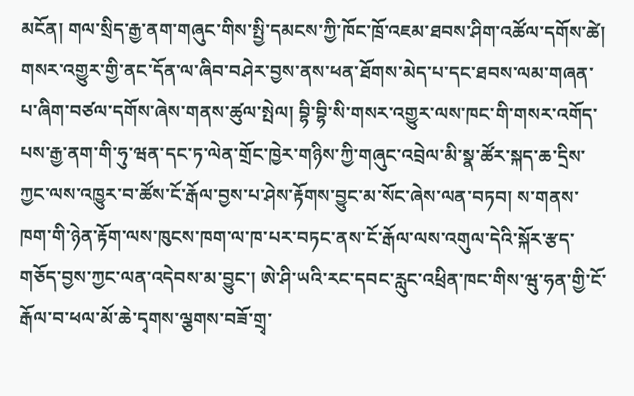མངོན། གལ་སྲིད་རྒྱ་ནག་གཞུང་གིས་སྤྱི་དམངས་ཀྱི་ཁོང་ཁྲོ་འཇམ་ཐབས་ཤིག་འཚོལ་དགོས་ཚེ། གསར་འགྱུར་གྱི་ནང་དོན་ལ་ཞིབ་བཤེར་བྱས་ནས་ཕན་ཐོགས་མེད་པ་དང་ཐབས་ལམ་གཞན་པ་ཞིག་བཙལ་དགོས་ཞེས་གནས་ཚུལ་སྤེལ། བྷི་བྷི་སི་གསར་འགྱུར་ལས་ཁང་གི་གསར་འགོད་པས་རྒྱ་ནག་གི་ཧུ་ཝན་དང་ཏ་ལེན་གྲོང་ཁྱེར་གཉིས་ཀྱི་གཞུང་འབྲེལ་མི་སྣ་ཚོར་སྐད་ཆ་དྲིས་ཀྱང་ལས་འཁྱུར་བ་ཚོས་ངོ་རྒོལ་བྱས་པ་ཤེས་རྟོགས་བྱུང་མ་སོང་ཞེས་ལན་བཏབ། ས་གནས་ཁག་གི་ཉེན་རྟོག་ལས་ཁུངས་ཁག་ལ་ཁ་པར་བཏང་ནས་ངོ་རྒོལ་ལས་འགུལ་དེའི་སྐོར་རྩད་གཅོད་བྱས་ཀྱང་ལན་འདེབས་མ་བྱུང་། ཨེ་ཤི་ཡའི་རང་དབང་རླུང་འཕྲིན་ཁང་གིས་ཝུ་ཧན་གྱི་ངོ་རྒོལ་བ་ཕལ་མོ་ཆེ་དྭགས་ལྕགས་བཟོ་གྲྭ་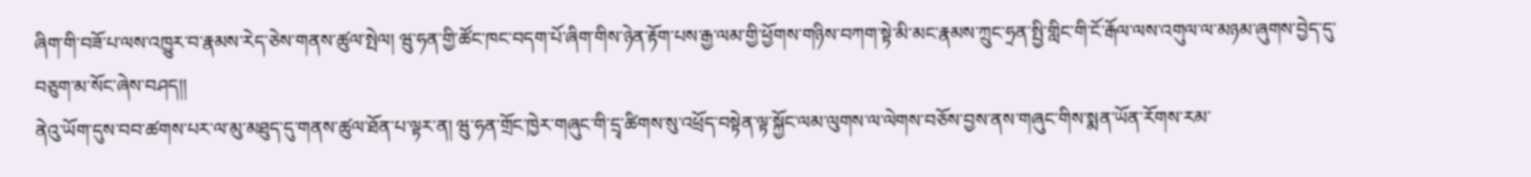ཞིག་གི་བཟོ་པ་ལས་འཁྱུར་བ་རྣམས་རེད་ཅེས་གནས་ཚུལ་སྤེལ། ཝུ་ཧན་གྱི་ཚོང་ཁང་བདག་པོ་ཞིག་གིས་ཉེན་རྟོག་པས་རྒྱ་ལམ་གྱི་ཕྱོགས་གཉིས་བཀག་སྟེ་མི་མང་རྣམས་ཀྲུང་ཧྲན་སྤྱི་གླིང་གི་ངོ་རྒོལ་ལས་འགུལ་ལ་མཉམ་ཞུགས་བྱེད་དུ་བཅུག་མ་སོང་ཞེས་བཤད།།
ནེའུ་ཡོག་དུས་བབ་ཚགས་པར་ལ་མུ་མཐུད་དུ་གནས་ཚུལ་ཐོན་པ་ལྟར་ན། ཝུ་ཧན་གྲོང་ཁྱེར་གཞུང་གི་དྲྭ་ཚིགས་སུ་འཕྲོད་བསྟེན་ལྟ་སྐྱོང་ལམ་ལུགས་ལ་ལེགས་བཅོས་བྱས་ནས་གཞུང་གིས་སྨན་ཡོན་རོགས་རམ་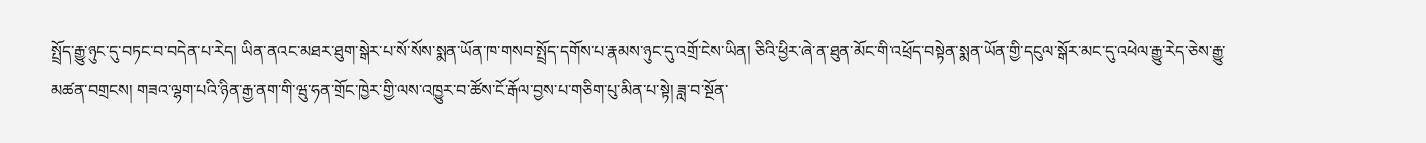སྤྲོད་རྒྱུ་ཉུང་དུ་བཏང་བ་བདེན་པ་རེད། ཡིན་ནའང་མཐར་ཐུག་སྒེར་པ་སོ་སོས་སྨན་ཡོན་ཁ་གསབ་སྤྲོད་དགོས་པ་རྣམས་ཉུང་དུ་འགྲོ་ངེས་ཡིན། ཅིའི་ཕྱིར་ཞེ་ན་ཐུན་མོང་གི་འཕྲོད་བསྟེན་སྨན་ཡོན་གྱི་དངུལ་སྒོར་མང་དུ་འཕེལ་རྒྱུ་རེད་ཅེས་རྒྱུ་མཚན་བགྲངས། གཟའ་ལྷག་པའི་ཉིན་རྒྱ་ནག་གི་ཝུ་ཧན་གྲོང་ཁྱེར་གྱི་ལས་འཁྱུར་བ་ཚོས་ངོ་རྒོལ་བྱས་པ་གཅིག་པུ་མིན་པ་སྟེ། ཟླ་བ་སྔོན་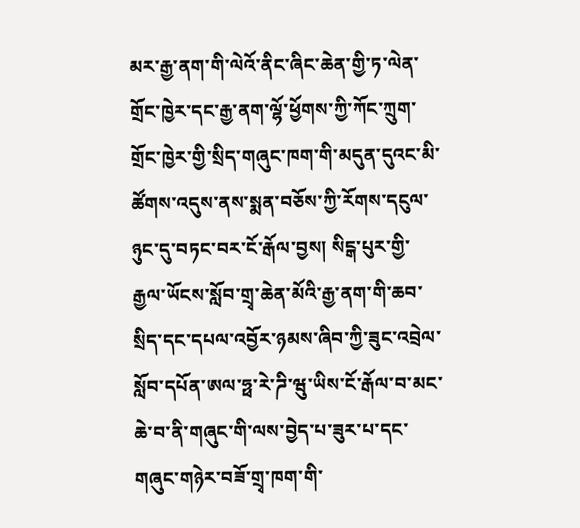མར་རྒྱ་ནག་གི་ལེའོ་ནིང་ཞིང་ཆེན་གྱི་ཏ་ལེན་གྲོང་ཁྱེར་དང་རྒྱ་ནག་ལྷོ་ཕྱོགས་ཀྱི་ཀོང་ཀྲུག་གྲོང་ཁྱེར་གྱི་སྲིད་གཞུང་ཁག་གི་མདུན་དུའང་མི་ཚོགས་འདུས་ནས་སྨན་བཅོས་ཀྱི་རོགས་དངུལ་ཉུང་དུ་བཏང་བར་ངོ་རྒོལ་བྱས། སིངྒ་པུར་གྱི་རྒྱལ་ཡོངས་སློབ་གྲྭ་ཆེན་མོའི་རྒྱ་ནག་གི་ཆབ་སྲིད་དང་དཔལ་འབྱོར་ཉམས་ཞིབ་ཀྱི་ཟུང་འབྲེལ་སློབ་དཔོན་ཨལ་ཧྥ་རེ་ཌི་ཝུ་ཡིས་ངོ་རྒོལ་བ་མང་ཆེ་བ་ནི་གཞུང་གི་ལས་བྱེད་པ་ཟུར་པ་དང་གཞུང་གཉེར་བཟོ་གྲྭ་ཁག་གི་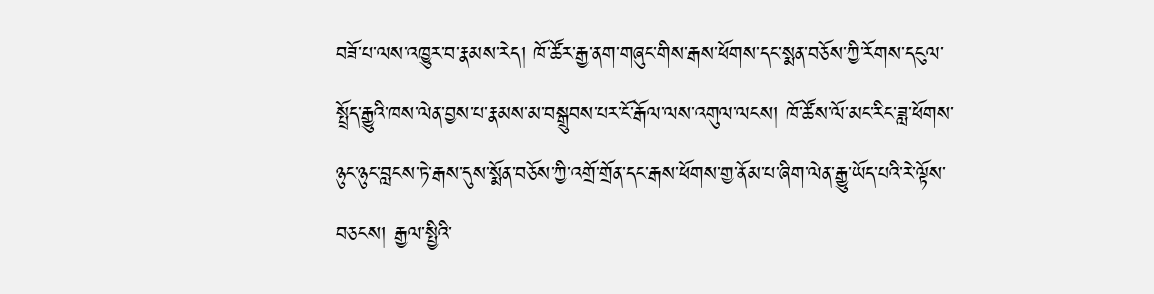བཟོ་པ་ལས་འཁྱུར་བ་རྣམས་རེད། ཁོ་ཚོར་རྒྱ་ནག་གཞུང་གིས་རྒས་ཕོགས་དང་སྨན་བཅོས་ཀྱི་རོགས་དངུལ་སྤྲོད་རྒྱུའི་ཁས་ལེན་བྱས་པ་རྣམས་མ་བསྒྲུབས་པར་ངོ་རྒོལ་ལས་འགུལ་ལངས། ཁོ་ཚོས་ལོ་མང་རིང་ཟླ་ཕོགས་ཉུང་ཉུང་བླངས་ཏེ་རྒས་དུས་སྨོན་བཅོས་ཀྱི་འགྲོ་གྲོན་དང་རྒས་ཕོགས་གྱ་ནོམ་པ་ཞིག་ལེན་རྒྱུ་ཡོད་པའི་རེ་ལྟོས་བཅངས། རྒྱལ་སྤྱིའི་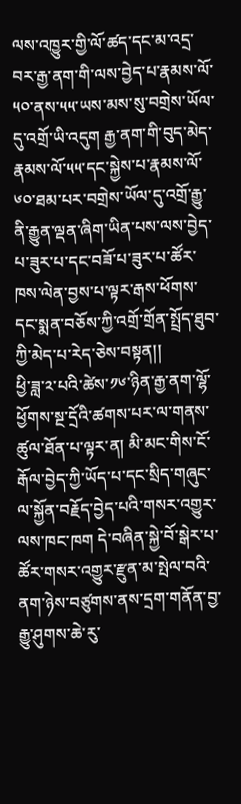ལས་འཁྱུར་གྱི་ལོ་ཚད་དང་མ་འདྲ་བར་རྒྱ་ནག་གི་ལས་བྱེད་པ་རྣམས་ལོ་༥༠་ནས་༥༥་ཡས་མས་སུ་བགྲེས་ཡོལ་དུ་འགྲོ་ཡི་འདུག རྒྱ་ནག་གི་བུད་མེད་རྣམས་ལོ་༥༥་དང་སྐྱེས་པ་རྣམས་ལོ་༦༠་ཐམ་པར་བགྲེས་ཡོལ་དུ་འགྲོ་རྒྱུ་ནི་རྒྱུན་ལྡན་ཞིག་ཡིན་པས་ལས་བྱེད་པ་ཟུར་པ་དང་བཟོ་པ་ཟུར་པ་ཚོར་ཁས་ལེན་བྱས་པ་ལྟར་རྒས་ཕོགས་དང་སྨན་བཅོས་ཀྱི་འགྲོ་གྲོན་སྤྲོད་ཐུབ་ཀྱི་མེད་པ་རེད་ཅེས་བསྟན།།
ཕྱི་ཟླ་༢་པའི་ཚེས་༡༦་ཉིན་རྒྱ་ནག་ལྷོ་ཕྱོགས་སྔ་དྲོའི་ཚགས་པར་ལ་གནས་ཚུལ་ཐོན་པ་ལྟར་ན། མི་མང་གིས་ངོ་རྒོལ་བྱེད་ཀྱི་ཡོད་པ་དང་སྲིད་གཞུང་ལ་སྐྱོན་བརྗོད་བྱེད་པའི་གསར་འགྱུར་ལས་ཁང་ཁག དེ་བཞིན་སྐྱེ་བོ་སྒེར་པ་ཚོར་གསར་འགྱུར་རྫུན་མ་སྤེལ་བའི་ནག་ཉེས་བཙུགས་ནས་དྲག་གནོན་བྱ་རྒྱུ་ཤུགས་ཆེ་རུ་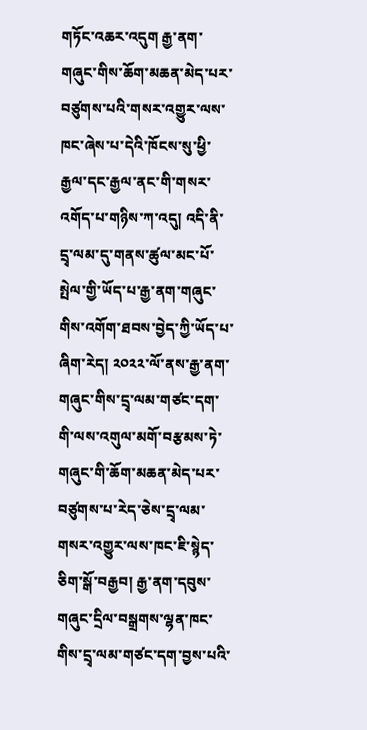གཏོང་འཆར་འདུག རྒྱ་ནག་གཞུང་གིས་ཆོག་མཆན་མེད་པར་བཙུགས་པའི་གསར་འགྱུར་ལས་ཁང་ཞེས་པ་དེའི་ཁོངས་སུ་ཕྱི་རྒྱལ་དང་རྒྱལ་ནང་གི་གསར་འགོད་པ་གཉིས་ཀ་འདུ། འདི་ནི་དྲྭ་ལམ་དུ་གནས་ཚུལ་མང་པོ་སྤེལ་གྱི་ཡོད་པ་རྒྱ་ནག་གཞུང་གིས་འགོག་ཐབས་བྱེད་ཀྱི་ཡོད་པ་ཞིག་རེད། ༢༠༢༢་ལོ་ནས་རྒྱ་ནག་གཞུང་གིས་དྲྭ་ལམ་གཙང་དག་གི་ལས་འགུལ་མགོ་བརྩམས་ཏེ་གཞུང་གི་ཆོག་མཆན་མེད་པར་བཙུགས་པ་རེད་ཅེས་དྲྭ་ལམ་གསར་འགྱུར་ལས་ཁང་ཇི་སྙེད་ཅིག་སྒོ་བརྒྱབ། རྒྱ་ནག་དབུས་གཞུང་དྲིལ་བསྒྲགས་ལྷན་ཁང་གིས་དྲྭ་ལམ་གཙང་དག་བྱས་པའི་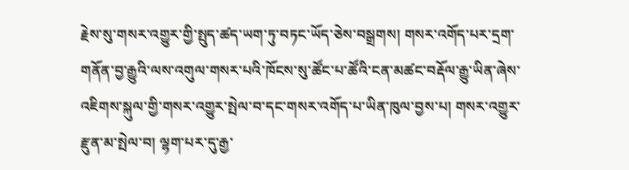རྗེས་སུ་གསར་འགྱུར་གྱི་སྤུད་ཚད་ཡག་ཏུ་བཏང་ཡོད་ཅེས་བསྒྲགས། གསར་འགོད་པར་དྲག་གནོན་བྱ་རྒྱུའི་ལས་འགུལ་གསར་པའི་ཁོངས་སུ་ཚོང་པ་ཚོའི་ངན་མཚང་བརྡོལ་རྒྱུ་ཡིན་ཞེས་འཇིགས་སྐུལ་གྱི་གསར་འགྱུར་སྤེལ་བ་དང་གསར་འགོད་པ་ཡིན་ཁུལ་བྱས་པ། གསར་འགྱུར་རྫུན་མ་སྤེལ་བ། ལྷག་པར་དུ་རྒྱ་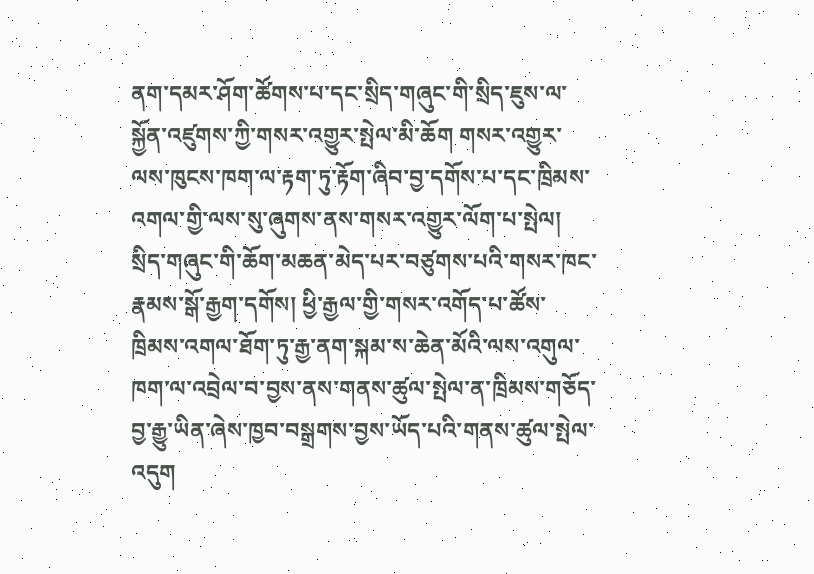ནག་དམར་ཤོག་ཚོགས་པ་དང་སྲིད་གཞུང་གི་སྲིད་ཇུས་ལ་སྐྱོན་འཛུགས་ཀྱི་གསར་འགྱུར་སྤེལ་མི་ཆོག གསར་འགྱུར་ལས་ཁུངས་ཁག་ལ་རྟག་ཏུ་རྟོག་ཞིབ་བྱ་དགོས་པ་དང་ཁྲིམས་འགལ་གྱི་ལས་སུ་ཞུགས་ནས་གསར་འགྱུར་ལོག་པ་སྤེལ། སྲིད་གཞུང་གི་ཆོག་མཆན་མེད་པར་བཙུགས་པའི་གསར་ཁང་རྣམས་སྒོ་རྒྱག་དགོས། ཕྱི་རྒྱལ་གྱི་གསར་འགོད་པ་ཚོས་ཁྲིམས་འགལ་ཐོག་ཏུ་རྒྱ་ནག་སྐམ་ས་ཆེན་མོའི་ལས་འགུལ་ཁག་ལ་འབྲེལ་བ་བྱས་ནས་གནས་ཚུལ་སྤེལ་ན་ཁྲིམས་གཅོད་བྱ་རྒྱུ་ཡིན་ཞེས་ཁྱབ་བསྒྲགས་བྱས་ཡོད་པའི་གནས་ཚུལ་སྤེལ་འདུག